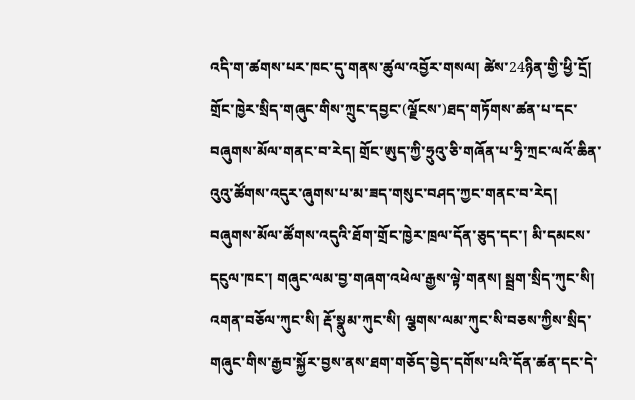འདི་ག་ཚགས་པར་ཁང་དུ་གནས་ཚུལ་འབྱོར་གསལ། ཚེས་24ཉིན་གྱི་ཕྱི་དྲོ། གྲོང་ཁྱེར་སྲིད་གཞུང་གིས་ཀྲུང་དབྱང་(ལྗོངས་)ཐད་གཏོགས་ཚན་པ་དང་བཞུགས་མོལ་གནང་བ་རེད། གྲོང་ཨུད་ཀྱི་ཧྲུའུ་ཅི་གཞོན་པ་ཧྲི་ཀྲང་ལའོ་ཆིན་འུའུ་ཚོགས་འདུར་ཞུགས་པ་མ་ཟད་གསུང་བཤད་ཀྱང་གནང་བ་རེད།
བཞུགས་མོལ་ཚོགས་འདུའི་ཐོག་གྲོང་ཁྱེར་ཁྲལ་དོན་ཅུད་དང་། མི་དམངས་དངུལ་ཁང་། གཞུང་ལམ་བྱ་གཞག་འཕེལ་རྒྱས་ལྟེ་གནས། སྦྲག་སྲིད་ཀུང་སི། འགན་བཅོལ་ཀུང་སི། རྡོ་སྣུམ་ཀུང་སི། ལྕགས་ལམ་ཀུང་སི་བཅས་ཀྱིས་སྲིད་གཞུང་གིས་རྒྱབ་སྐྱོར་བྱས་ནས་ཐག་གཅོད་བྱེད་དགོས་པའི་དོན་ཚན་དང་དེ་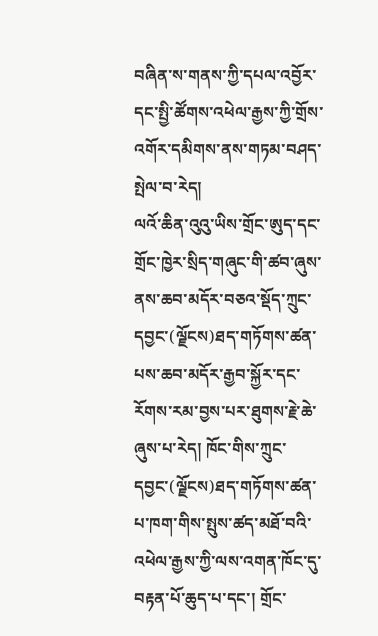བཞིན་ས་གནས་ཀྱི་དཔལ་འབྱོར་དང་སྤྱི་ཚོགས་འཕེལ་རྒྱས་ཀྱི་གྲོས་འགོར་དམིགས་ནས་གཏམ་བཤད་སྤེལ་བ་རེད།
ལའོ་ཆིན་འུའུ་ཡིས་གྲོང་ཨུད་དང་གྲོང་ཁྱེར་སྲིད་གཞུང་གི་ཚབ་ཞུས་ནས་ཆབ་མདོར་བཅའ་སྡོད་ཀྲུང་དབྱང་(ལྗོངས)ཐད་གཏོགས་ཚན་པས་ཆབ་མདོར་རྒྱབ་སྐྱོར་དང་རོགས་རམ་བྱས་པར་ཐུགས་རྗེ་ཆེ་ཞུས་པ་རེད། ཁོང་གིས་ཀྲུང་དབྱང་(ལྗོངས)ཐད་གཏོགས་ཚན་པ་ཁག་གིས་སྤུས་ཚད་མཐོ་བའི་འཕེལ་རྒྱས་ཀྱི་ལས་འགན་ཁོང་དུ་བརྟན་པོ་ཆུད་པ་དང་། གྲོང་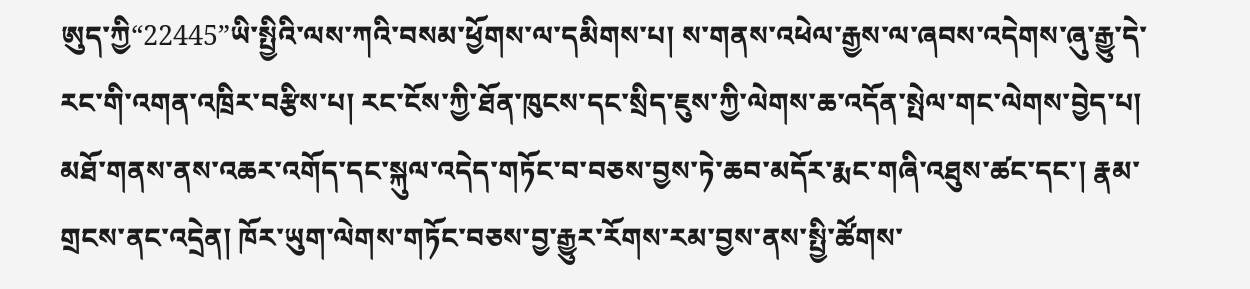ཨུད་ཀྱི“22445”ཡི་སྤྱིའི་ལས་ཀའི་བསམ་ཕྱོགས་ལ་དམིགས་པ། ས་གནས་འཕེལ་རྒྱས་ལ་ཞབས་འདེགས་ཞུ་རྒྱུ་དེ་རང་གི་འགན་འཁྲིར་བརྩིས་པ། རང་ངོས་ཀྱི་ཐོན་ཁུངས་དང་སྲིད་ཇུས་ཀྱི་ལེགས་ཆ་འདོན་སྤེལ་གང་ལེགས་བྱེད་པ། མཐོ་གནས་ནས་འཆར་འགོད་དང་སྐུལ་འདེད་གཏོང་བ་བཅས་བྱས་ཏེ་ཆབ་མདོར་རྨང་གཞི་འཐུས་ཚང་དང་། རྣམ་གྲངས་ནང་འདྲེན། ཁོར་ཡུག་ལེགས་གཏོང་བཅས་བྱ་རྒྱུར་རོགས་རམ་བྱས་ནས་སྤྱི་ཚོགས་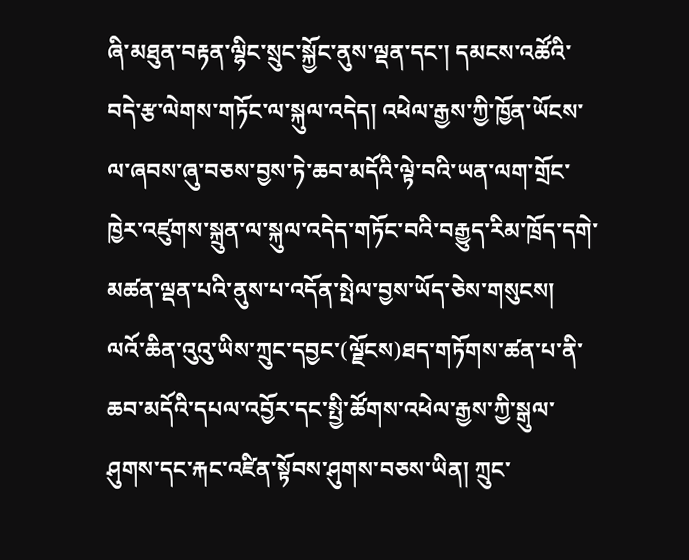ཞི་མཐུན་བརྟན་ལྷིང་སྲུང་སྐྱོང་ནུས་ལྡན་དང་། དམངས་འཚོའི་བདེ་རྩ་ལེགས་གཏོང་ལ་སྐུལ་འདེད། འཕེལ་རྒྱས་ཀྱི་ཁྱོན་ཡོངས་ལ་ཞབས་ཞུ་བཅས་བྱས་ཏེ་ཆབ་མདོའི་ལྟེ་བའི་ཡན་ལག་གྲོང་ཁྱེར་འཛུགས་སྐྲུན་ལ་སྐུལ་འདེད་གཏོང་བའི་བརྒྱུད་རིམ་ཁྲོད་དགེ་མཚན་ལྡན་པའི་ནུས་པ་འདོན་སྤེལ་བྱས་ཡོད་ཅེས་གསུངས།
ལའོ་ཆིན་འུའུ་ཡིས་ཀྲུང་དབྱང་(ལྗོངས)ཐད་གཏོགས་ཚན་པ་ནི་ཆབ་མདོའི་དཔལ་འབྱོར་དང་སྤྱི་ཚོགས་འཕེལ་རྒྱས་ཀྱི་སྒུལ་ཤུགས་དང་རྐང་འཛིན་སྟོབས་ཤུགས་བཅས་ཡིན། ཀྲུང་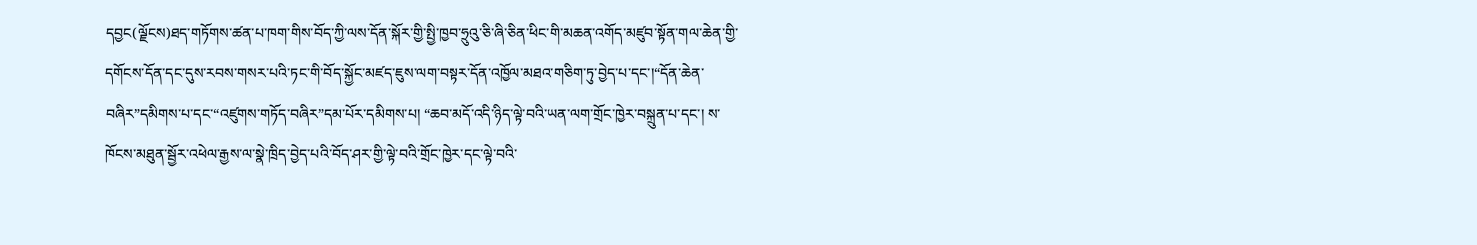དབྱང(ལྗོངས)ཐད་གཏོགས་ཚན་པ་ཁག་གིས་བོད་ཀྱི་ལས་དོན་སྐོར་གྱི་སྤྱི་ཁྱབ་ཧྲུའུ་ཅི་ཞི་ཅིན་ཕིང་གི་མཆན་འགོད་མཛུབ་སྟོན་གལ་ཆེན་གྱི་དགོངས་དོན་དང་དུས་རབས་གསར་པའི་ཏང་གི་བོད་སྐྱོང་མཛད་ཇུས་ལག་བསྟར་དོན་འཁྱོལ་མཐའ་གཅིག་ཏུ་བྱེད་པ་དང་།“དོན་ཆེན་བཞིར”དམིགས་པ་དང་“འཛུགས་གཏོད་བཞིར”དམ་པོར་དམིགས་པ། “ཆབ་མདོ་འདི་ཉིད་ལྟེ་བའི་ཡན་ལག་གྲོང་ཁྱེར་བསྐྲུན་པ་དང་། ས་ཁོངས་མཐུན་སྦྱོར་འཕེལ་རྒྱས་ལ་སྣེ་ཁྲིད་བྱེད་པའི་བོད་ཤར་གྱི་ལྟེ་བའི་གྲོང་ཁྱེར་དང་ལྟེ་བའི་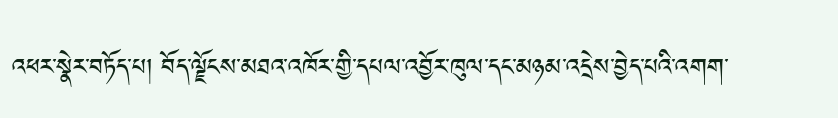འཕར་སྣེར་བཏོད་པ། བོད་ལྗོངས་མཐའ་འཁོར་གྱི་དཔལ་འབྱོར་ཁུལ་དང་མཉམ་འདྲེས་བྱེད་པའི་འགག་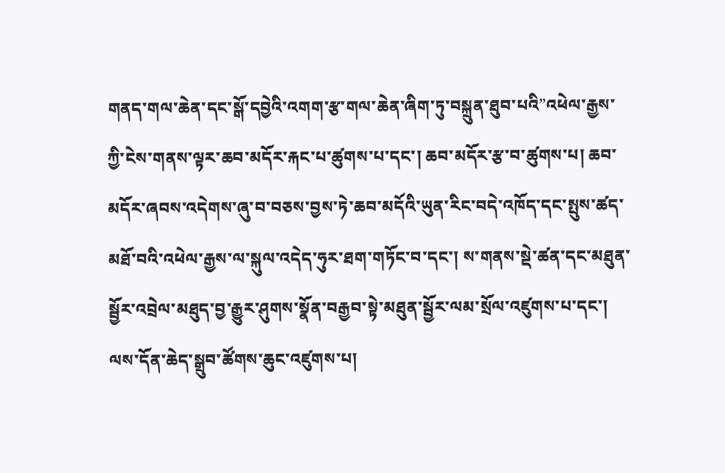གནད་གལ་ཆེན་དང་སྒོ་དབྱེའི་འགག་རྩ་གལ་ཆེན་ཞིག་ཏུ་བསྐྲུན་ཐུབ་པའི”འཕེལ་རྒྱས་ཀྱི་ངེས་གནས་ལྟར་ཆབ་མདོར་རྐང་པ་ཚུགས་པ་དང་། ཆབ་མདོར་རྩ་བ་ཚུགས་པ། ཆབ་མདོར་ཞབས་འདེགས་ཞུ་བ་བཅས་བྱས་ཏེ་ཆབ་མདོའི་ཡུན་རིང་བདེ་འཁོད་དང་སྤུས་ཚད་མཐོ་བའི་འཕེལ་རྒྱས་ལ་སྐུལ་འདེད་ཧུར་ཐག་གཏོང་བ་དང་། ས་གནས་སྡེ་ཚན་དང་མཐུན་སྦྱོར་འབྲེལ་མཐུད་བྱ་རྒྱུར་ཤུགས་སྣོན་བརྒྱབ་སྟེ་མཐུན་སྦྱོར་ལམ་སྲོལ་འཛུགས་པ་དང་། ལས་དོན་ཆེད་སྒྲུབ་ཚོགས་ཆུང་འཛུགས་པ།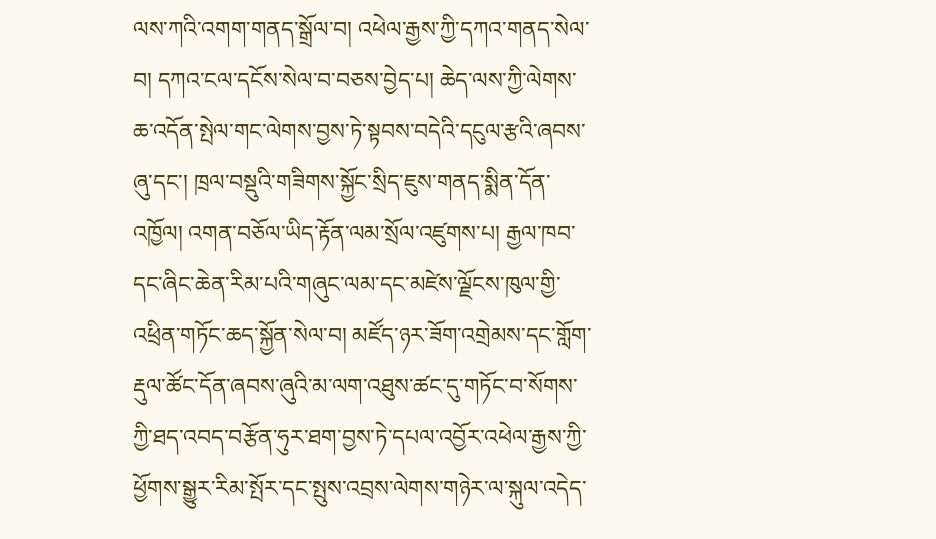ལས་ཀའི་འགག་གནད་སྒྲོལ་བ། འཕེལ་རྒྱས་ཀྱི་དཀའ་གནད་སེལ་བ། དཀའ་ངལ་དངོས་སེལ་བ་བཅས་བྱེད་པ། ཆེད་ལས་ཀྱི་ལེགས་ཆ་འདོན་སྤེལ་གང་ལེགས་བྱས་ཏེ་སྟབས་བདེའི་དངུལ་རྩའི་ཞབས་ཞུ་དང་། ཁྲལ་བསྡུའི་གཟིགས་སྐྱོང་སྲིད་ཇུས་གནད་སྨིན་དོན་འཁྱོལ། འགན་བཅོལ་ཡིད་རྟོན་ལམ་སྲོལ་འཛུགས་པ། རྒྱལ་ཁབ་དང་ཞིང་ཆེན་རིམ་པའི་གཞུང་ལམ་དང་མཛེས་ལྗོངས་ཁུལ་གྱི་འཕྲིན་གཏོང་ཆད་སྐྱོན་སེལ་བ། མཛོད་ཉར་ཟོག་འགྲེམས་དང་གློག་རྡུལ་ཚོང་དོན་ཞབས་ཞུའི་མ་ལག་འཐུས་ཚང་དུ་གཏོང་བ་སོགས་ཀྱི་ཐད་འབད་བརྩོན་ཧུར་ཐག་བྱས་ཏེ་དཔལ་འབྱོར་འཕེལ་རྒྱས་ཀྱི་ཕྱོགས་སྒྱུར་རིམ་སྤོར་དང་སྤུས་འབྲས་ལེགས་གཉེར་ལ་སྐུལ་འདེད་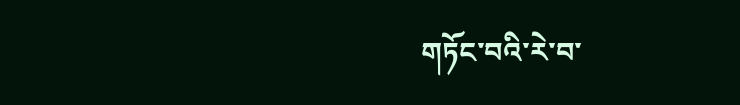གཏོང་བའི་རེ་བ་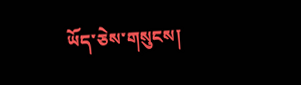ཡོད་ཅེས་གསུངས།